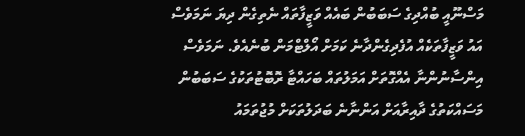މަސްނޫއީ ބުއްދިގެ ސަބަބުން ބައެއް ވަޒީފާތައް ނެތިގެން ދިޔަ ނަމަވެސް އައު ވަޒީފާތަކެއް އުފެދިގެންދާނެ ކަމަށް އޯލްޓްމަން ބުނެއެވެ. ނަމަވެސް އިންސާނުންނާ އެއްގޮތަށް އަމަލުތައް ބަހައްޓާ ރޮބޮޓުތަކުގެ ސަބަބުން މަސައްކަތުގެ ދާއިރާއަށް އަންނާނެ ބަދަލުތަކަށް މުޖުތަމައު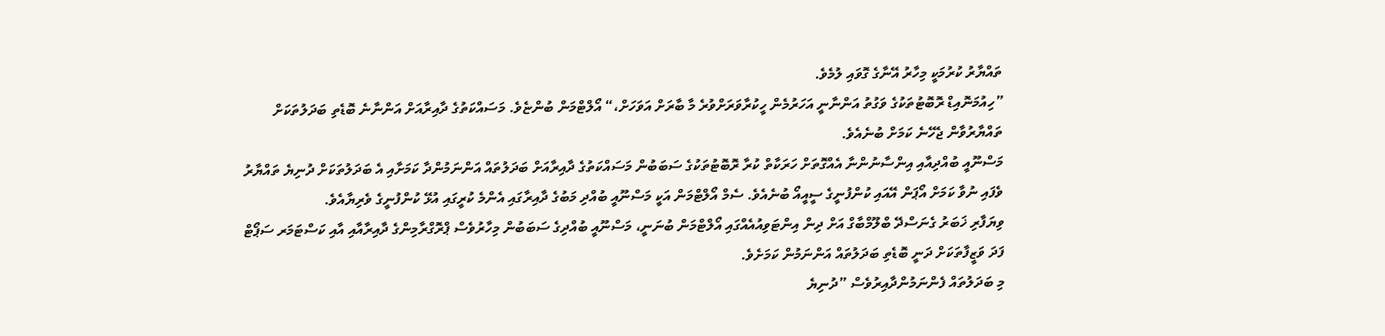ތައްޔާރު ކުރުމަކީ މިހާރު އޭނާގެ ގޮވައި ލުމެވެ.
”ހިއުމަނޮއިޑް ރޮބޮޓުތަކުގެ ވަގުތު އަންނާނީ އަހަރުމެން ހީކުރާވަރަށްވުރެ މާ ބާރަށް އަވަހަށް،“ އޯލްޓްމަން ބުންޏެވެ. މަސައްކަތުގެ ދާއިރާއަށް އަންނާނެ ބޮޑެތި ބަދަލުތަކަށް ތައްޔާރުވާން ޖެހޭނެ ކަމަށް ބުނެއެވެ.
މަސްނޫއީ ބުއްދިއާއި އިންސާނުންނާ އެއްގޮތަށް ހަރަކާތް ކުރާ ރޮބޮޓުތަކުގެ ސަބަބުން މަސައްކަތުގެ ދާއިރާއަށް ބަދަލުތައް އަންނަމުންދާ ކަމަށާއި އެ ބަދަލުތަކަށް ދުނިޔެ ތައްޔާރު ވެފައި ނުވާ ކަމަށް އޯޕަން އޭއައި ކުންފުނީގެ ސީއީއޯ ބުނެއެވެ. ސެމް އޯލްޓްމަން އަކީ މަސްނޫއީ ބުއްދި މަބުގެ ދާއިރާގައި އެންމެ ކުރީގައި އުޅޭ ކުންފުނީގެ ވެރިޔާއެވެ.
ވިޔަފާރި ޚަބަރު ގެނަސްދޭ ބްލޫމްބާގް އަށް ދިން އިންޓަވިއުއެއްގައި އޯލްޓްމަން ބުނަނީ، މަސްނޫއީ ބުއްދިގެ ސަބަބުން މިހާރުވެސް ޕްރޮގްރާމިންގެ ދާއިރާއާއި އާއި ކަސްޓަމަރ ސަޕޯޓް ފަދަ ވަޒީފާތަކަށް ދަނީ ބޮޑެތި ބަދަލުތައް އަންނަމުން ކަމަށެވެ.
މި ބަދަލުތައް ފެންނަމުންދާއިރުވެސް ”ދުނިޔެ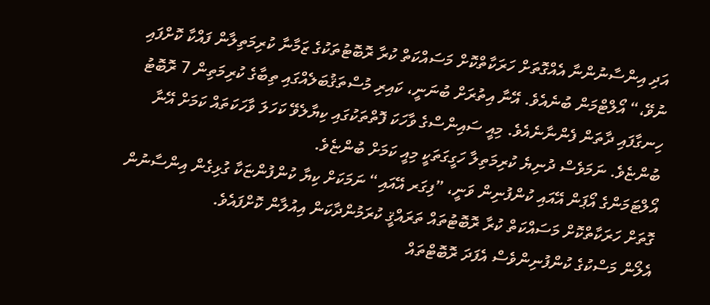އަދި އިންސާނުންނާ އެއްގޮތަށް ހަރަކާތްކޮށް މަސައްކަތް ކުރާ ރޮބޮޓުތަކުގެ ޒަމާނާ ކުރިމަތިލާން ފައްކާ ކޮށްފައި ނުވޭ،“ އޯލްޓްމަން ބުނެއެވެ. އޭނާ އިތުރަށް ބުނަނީ، ކައިރި މުސްތަޤުބަލެއްގައި ތިބާގެ ކުރިމަތިން 7 ރޮބޮޓު ހިނގާފައި ދާތަން ފެންނާނެއެވެ. މިއީ ސައިންސްގެ ވާހަކަ ފޮތްތަކުގައި ކިޔާލެވޭ ކަހަލަ ވާހަކަތައް ކަމަށް އޭނާ ބުންޏެވެ. ނަމަވެސް ދުނިޔެ ކުރިމަތިލާ ހަގީގަތަކީ މިއީ ކަމަށް ބުންޏެވެ.
އޯލްޓަމަންގެ އޯޕަން އޭއައި ކުންފުނިން ވަނީ، ”ފިގަރ އޭއައި“ ނަމަކަށް ކިޔާ ކުންފުންޏަކާ ގުޅިގެން އިންސާނުން ގޮތަށް ހަރަކާތްކޮށް މަސައްކަތް ކުރާ ރޮބޮޓުތައް ތަރައްޤީ ކުރަމުންދާކަން އިއުލާން ކޮށްފައެވެ.
އެލޯން މަސްކުގެ ކުންފުނިންވެސް އެފަދަ ރޮބޮޓްތައް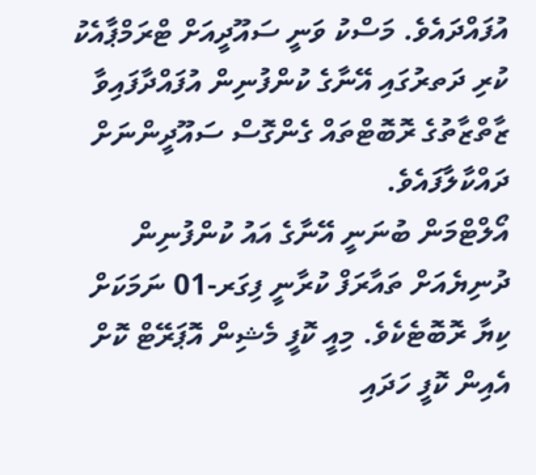އުފައްދައެވެ. މަސްކު ވަނީ ސައޫދީއަށް ޓްރަމްޕާއެކު ކުރި ދަތރުގައި އޭނާގެ ކުންފުނިން އުފައްދާފައިވާ ޒާތްޒާތުގެ ރޮބޮޓްތައް ގެންގޮސް ސައޫދީންނަށް ދައްކާލާފައެވެ.
އޯލްޓްމަން ބުނަނީ އޭނާގެ އައު ކުންފުނިން ދުނިޔެއަށް ތައާރަފް ކުރާނީ ފިގަރ-01 ނަމަކަށް ކިޔާ ރޮބޮޓެކެވެ. މިއީ ކޮފީ މެޝިން އޮޕަރޭޓް ކޮށް އެއިން ކޮފީ ހަދައި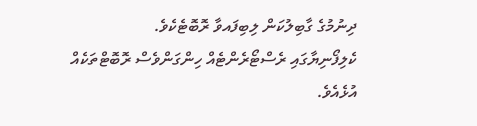ދިނުމުގެ ގާބިލުކަން ލިބިފައވާ ރޮބޮޓެކެވެ.
ކެލިފޯނިޔާގައި ރެސްޓޯރެންޓެއް ހިންގަންވެސް ރޮބޮޓްތަކެއް އުޅެއެވެ.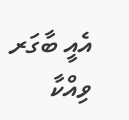އެއީ ބާގަރ ވިއްކާ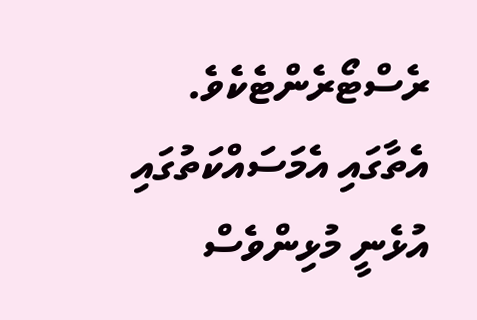ރެސްޓޯރެންޓެކެވެ. އެތާގައި އެމަސައްކަތުގައި އުޅެނީ މުޅިންވެސް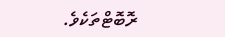ރޮބޮޓްތަކެވެ.